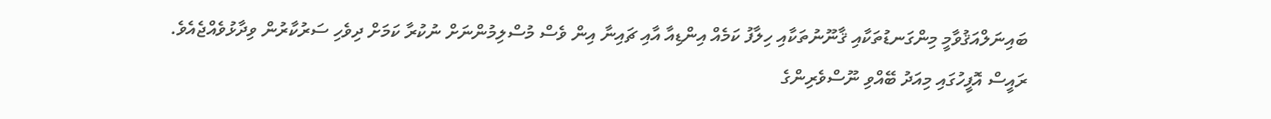ބައިނަލްއަޤުވާމީ މިންގަނޑުތަކާއި ޤާނޫނުތަކާއި ހިލާފު ކަމެއް އިންޑިއާ އާއި ޗައިނާ އިން ވެސް މުސްލިމުންނަށް ނުކުރާ ކަމަށް ދިވެހި ސަރުކާރުން ވިދާޅުވެއްޖެއެވެ.
ރައީސް އޮފީހުގައި މިއަދު ބޭއްވި ނޫސްވެރިންގެ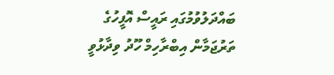ބައްދަލުވުމުގައި ރައީސް އޮފީހުގެ ތަރުޖަމާން އިބްރާހިމް ހޫދު ވިދާޅުވީ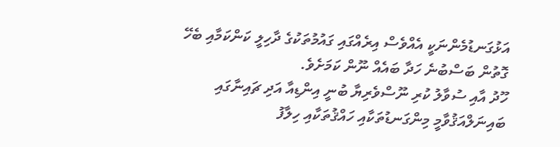އަޅުގަނޑުމެންނަކީ އެއްވެސް އިރެއްގައި ގައުމުތަކުގެ ދާހިލީ ކަންކަމާއި ބެހޭ ގޮތުން ބަސްބުނެ ހަދާ ބައެއް ނޫން ކަމަށެވެ.
ހޫދު އާއި ސުވާލު ކުރި ނޫސްވެރިޔާ ބުނީ އިންޑިއާ އަދި ޗައިނާގައި ބައިނަލްއަޤުވާމީ މިންގަނޑުތަކާއި ހައްޤުތަކާއި ހިލާފު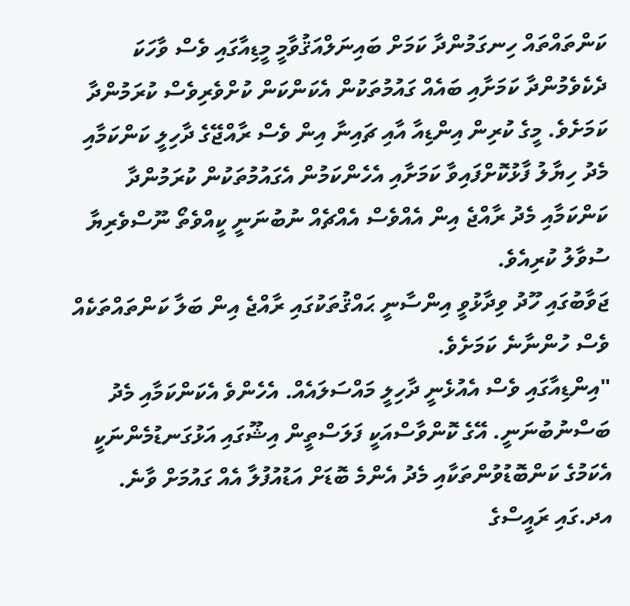ކަންތައްތައް ހިނގަމުންދާ ކަމަށް ބައިނަލްއަޤުވާމީ މީޑިއާގައި ވެސް ވާހަކަ ދެކެވެމުންދާ ކަމަށާއި ބައެއް ގައުމުތަކުން އެކަންކަން ކުށްވެރިވެސް ކުރަމުންދާ ކަމަށެވެ. މީގެ ކުރިން އިންޑިއާ އާއި ޗައިނާ އިން ވެސް ރާއްޖޭގެ ދާހިލީ ކަންކަމާއި މެދު ހިޔާލު ފާޅުކޮށްފައިވާ ކަމަށާއި އެހެންކަމުން އެގައުމުތަކުން ކުރަމުންދާ ކަންކަމާއި މެދު ރާއްޖެ އިން އެއްވެސް އެއްޗެއް ނުބުނަނީ ކީއްވެތޯ ނޫސްވެރިޔާ ސުވާލު ކުރިއެވެ.
ޖަވާބުގައި ހޫދު ވިދާޅުވީ އިންސާނީ ޙައްޤުތަކުގައި ރާއްޖެ އިން ބަލާ ކަންތައްތަކެއް ވެސް ހުންނާނެ ކަމަށެވެ.
"އިންޑިއާގައި ވެސް އެއުޅެނީ ދާހިލީ މައްސަލައެއް. އެހެންވެ އެކަންކަމާއި މެދު ބަސްނުބުނަނީ. އޭގެ ކޮންވާސްއަކީ ފަލަސްތީން އިޝޫގައި އަޅުގަނޑުމެންނަކީ އެކަމުގެ ކަންބޮޑުވުންތަކާއި މެދު އެންމެ ބޮޑަށް އަޑުއުފުލާ އެއް ގައުމަށް ވާނެ. އދ.ގައި ރައީސްގެ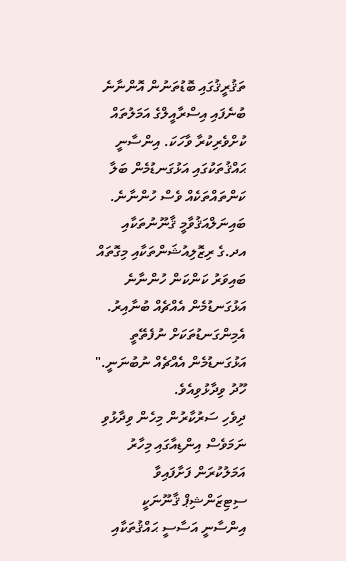ތަޤުރީޤުގައި ބޮޑުތަނުން އޮންނާނެ ބުނެފައި އިސްރާއީލްގެ އަމަލުތައް ކުށްވެރިކުރާ ވާހަކަ. އިންސާނީ ޙައްޤުތަކުގައި އަޅުގަނޑުމެން ބަލާ ކަންތައްތަކެއް ވެސް ހުންނާނެ. ބައިނަލްއަޤުވާމީ ޤާނޫނުތަކާއި އދ.ގެ ރިޒޮލިއުޝަންތަކާއި މިގޮތައް ބައިވަރު ކަންކަން ހުންނާނެ އަޅުގަނޑުމެން އެއްޗެއް ބުނާއިރު. އެމިންގަނޑުތަކަށް ނުފެތޭތީ އަޅުގަނޑުމެން އެއްޗެއް ނުބުނަނީ." ހޫދު ވިދާޅުވިއެވެ.
ދިވެހި ސަރުކާރުން މިހެން ވިދާޅުވި ނަމަވެސް އިންޑިއާގައި މިހާރު އަމަލުކުރަން ފަށާފައިވާ ސިޓިޒަންޝިޕް ޤާނޫނަކީ އިންސާނީ އަސާސީ ޙައްޤުތަކާއި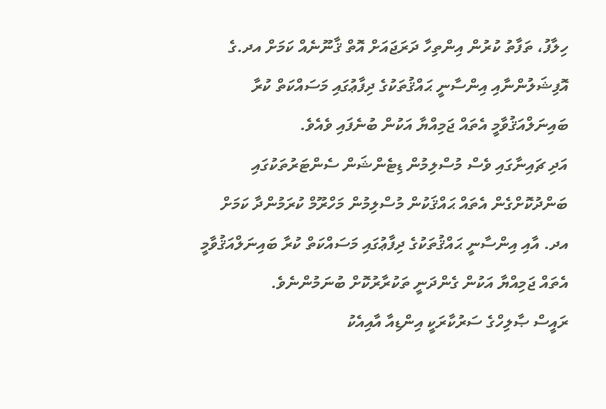ހިލާފު، ތަފާތު ކުރުން އިންތިހާ ދަރަޖައަށް އޮތް ޤާނޫނެއް ކަމަށް އދ.ގެ އޮފިޝަލުންނާއި އިންސާނީ ޙައްޤުތަކުގެ ދިފާޢުގައި މަސައްކަތް ކުރާ ބައިނަލްއަޤުވާމީ އެތައް ޖަމިއްޔާ އަކުން ބުނެފައި ވެއެވެ.
އަދި ޗައިނާގައި ވެސް މުސްލިމުން ޑިޓެންޝަން ސެންޓަރުތަކުގައި ބަންދުކޮށްގެން އެތައް ޙައްޤަކުން މުސްލިމުން މަހްރޫމް ކުރަމުންދާ ކަމަށް އދ. އާއި އިންސާނީ ޙައްޤުތަކުގެ ދިފާޢުގައި މަސައްކަތް ކުރާ ބައިނަލްއަޤުވާމީ އެތައް ޖަމިއްޔާ އަކުން ގެންދަނީ ތަކުރާރުކޮށް ބުނަމުންނެވެ.
ރައީސް ޞާލިހްގެ ސަރުކާރަކީ އިންޑިއާ އާއިއެކު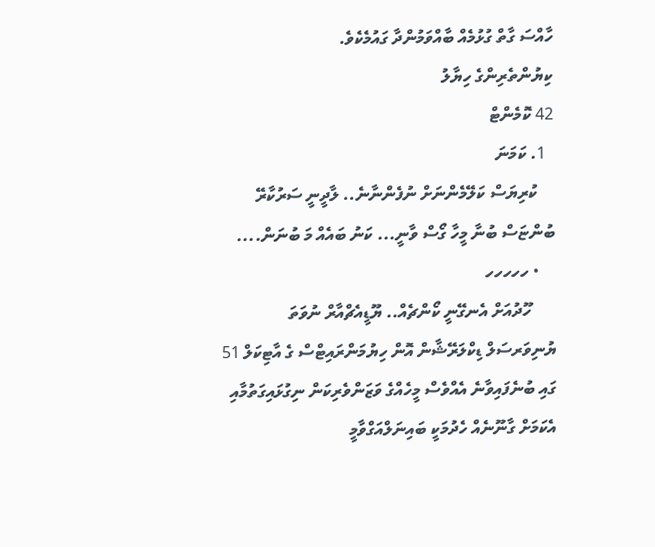ހާއްސަ ގާތް ގުޅުމެއް ބާއްވަމުންދާ ގައުމެކެވެ.
ކިޔުންތެރިންގެ ހިޔާލު
42 ކޮމެންޓް
  1. ކަމަނަ
    ކުރިޔަސް ކަލޭމެންނަށް ނުފެންނާނެ.. ލާދީނީ ސަރުކާރޭ ބުންޏަސް ބުނާ މީހާ ގޯސް ވާނީ... ކަނު ބައެއް މަ ބުނަން....
    • ހހހހހ
      ހޫދުއަށް އެނގޭނީ ކޯންޗެއް.. ޔޫޑީއެޗްއާރް ނުވަތަ ޔުނިވަރސަލް ޑިކްލަރޭޝާން އޮން ހިޔުމަންރައިޓްސް ގެ އާޓިކަލް 51 ގައި ބުނެފައިވާނެ އެއްވެސް މީހެއްގެ ވަޒަންވެރިކަން ނިގުޅައިގަތުމާއި އެކަމަށް ގާނޫނެއް ހެދުމަކީ ބައިނަލްއަގްވާމީ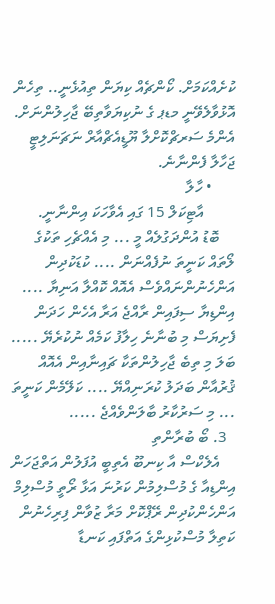ކުށެއްކަމަށް. ކޯންޗެއް ކިޔަން ތިއުޅެނީ.. ތިހެން އޮޅުވާލެވޭނީ މޑޕ ގެ ނުކިޔަވާތިބޭ ޖާހިލުންނަށް. އެންމެ ސަރޗްކޮށްލާ ޔޫޑީއެޗްއާރް ނަޗަނަލިޓީ ޖަހާލާ ފެންނާނެ.
      • ހާލާ
        އާޓިކަލް 15 ގައި އެވާހަކަ އިންނާނީ.
    ބޮޑު އުންދަގުލެއް މީ ... މި އެއްޗެހި ތަކުގެ ލޯތައް ކަނީތަ ނުފެއްނަން .... ކުޑަކުދިން އަންހެނުންނައްވެސް އެއޮއް ކޮއްލާ އަނިޔާ .... އިންޑިޔާ ސިފައިން ރާއްޖެ އަރާ އެހެން ހަދަން ފެށިޔަސް މި ބުނާނެ ހިލާފު ކަމެއް ނުކުރެޔޭ ..... ބަލަ މި ތިބެ ޖާހިލުންތަކާ ޗައިނާއިން އެއޮއް ޤުރުއާން ބަދަލު ކުރަނިއްޔޭ .... ކަލޭމެން ކަނީތަ ... މި ސަރުކާރު ބާލަންވެއްޖެ .....
  3. ބޯ ބުރާންތި
    އެލެކްސް އާ ކިނބޫ އެތިބީ އުފަލުން އަތްޖަހަން އިންޑިއާ ގެ މުސްލިމުން ކަރުނަ އަޅާ ރޯތީ މުސްލިމް އަންހެންކުދިން ރޭޕްކޮށް މަރާ ޒުވާން ފިރިހެނުން ކަތިލާ މުސްކުޅިންގެ އަތްފައި ކަނޑާ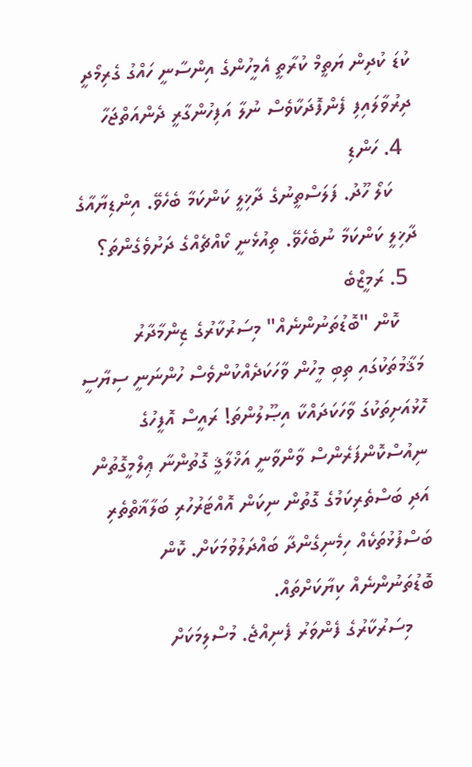ކުޑަ ކުދިން ޔަތީމް ކުރާތީ އެމީހުންގެ އިންސާނީ ހައްގު ގެރިމޯދީ ދިރުވާލައިފި ފެންފޮދަކާވެސް ނުލާ އަފިހުންގާރީ ދެންއަތްޖަހާ
  4. ހަންޑި
    ކަލޯ ހޫދު. ފަލަސްތީނުގެ ދާޚިލީ ކަންކަމާ ބެހެވޭ. އިންޑިޔާއާގެ ދާޚިލީ ކަންކަމާ ނުބެހެވޭ. ތިއުޅެނީ ކޯއްޗެއްގެ ދަށުވެގެންތަ؟
  5. ރަމީޒްބެ
    ކޮން "ބޮޑުތަނުންނެއް" މިސަރުކާރުގެ ޒިންމާދާރު މަޤާމުތަކުގައި ތިބި މީހުން ވާހަކަދެއްކުންވެސް ހުންނަނީ ސިޔާސީ ހޮޅުއަށިތަކުގަ ވާހަކަދައްކާ އިޞޫލުންތަ! ރައީސް އޮފީހުގެ ނިއުސްކޮންފަރެންސް ވާންވާނީ އަޚްލާޤީ ގޮތުންނާ ޢިލްމީގޮތުން އަދި ބަސްތެރިކަމުގެ ގޮތުން ނިކަން އޮއްޓަރުހުރި ބަލާޣާތްތެރި ބަސްފުޅުތަކެއް ހިމެނިގެންދާ ބައްދަލުވުމަކަށް. ކޮން ބޮޑުތަނުންނެއް ކިޔާކަށްތައް.
    މިސަރުކާރުގެ ފެންވަރު ފެނިއްޖެ. މުސްލިމަކަށް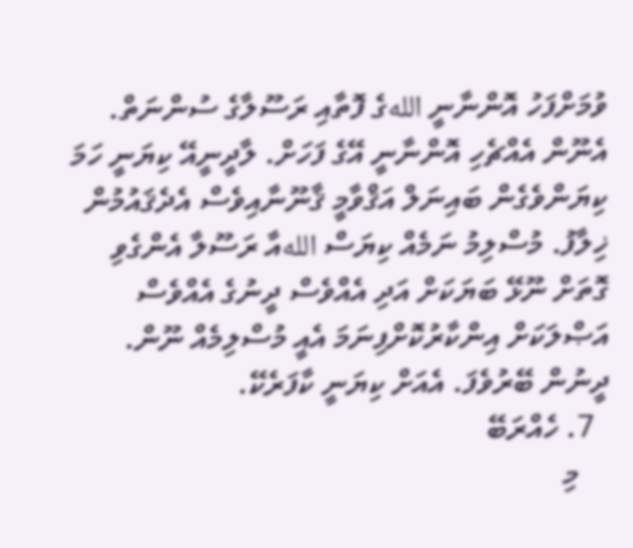ވުމަށްފަހު އޮންނާނީ اللهގެ ފޮތާއި ރަސޫލާގެ ސުންނަތް. އެނޫން އެއްޗެހި އޮންނާނީ އޭގެ ފަހަށް. ލާދީނީއޭ ކިޔަނީ ހަމަ ކިޔަންވެގެން ބައިނަލް އަޤްވާމީ ޤާނޫނާއިވެސް އެދެޤައުމުން ޚިލާފު. މުސްލިމު ނަމެއް ކިޔަސް اللهއާ ރަސޫލާ އެންގެވި ގޮތަށް ނޫޅޭ ބަޔަކަށް އަދި އެއްވެސް ދީނުގެ އެއްވެސް އަޞްލަކަށް އިންކާރުކޮށްފިނަމަ އެއީ މުސްލިމެއް ނޫން. ދީނުން ބޭރުވެފަ. އެއަށް ކިޔަނީ ކާފަރެކޭ.
  7. ހެއްރަބޭ
    މި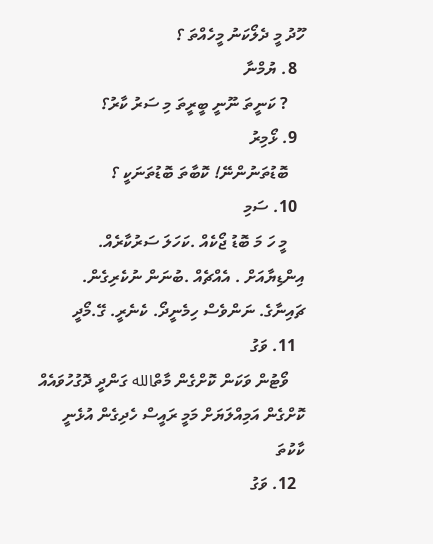ހޫދު މީ ދެލޯކަނު މީހެއްތަ ؟
  8. ޔުމްނާ
    ? ކަނީތަ ނޫނީ ބީރީތަ މި ސަރު ކާރު؟
  9. ޅޯމިރު
    ބޮޑުތަނުންނޭ! ކޮބާތަ ބޮޑުތަނަކީ ؟
  10. ސަމި
    މީ ހަ މަ ބޮޑު ޖޯކެއް .ކަހަލަ ސަރުކާރެއް. އިންޑިޔާއަށް . އެއްޗެއް .ބުނަން ނުކެރިގެން. ޗައިނާގެ. ނަންވެސް ހިމެނީދޯ. ކެނެރީ. ގޭ.މޯދީ
  11. ވަގު
    ވޯޓުން ވަކަން ކޮށްގެން މާތްالله ގަންދީ ދޮގުހުވައެއް ކޮށްގެން އަމިއްލަޔަށް މަމީ ރައީސް ހެދިގެން އުޅެނީ ކާކުތަ
  12. ވަގު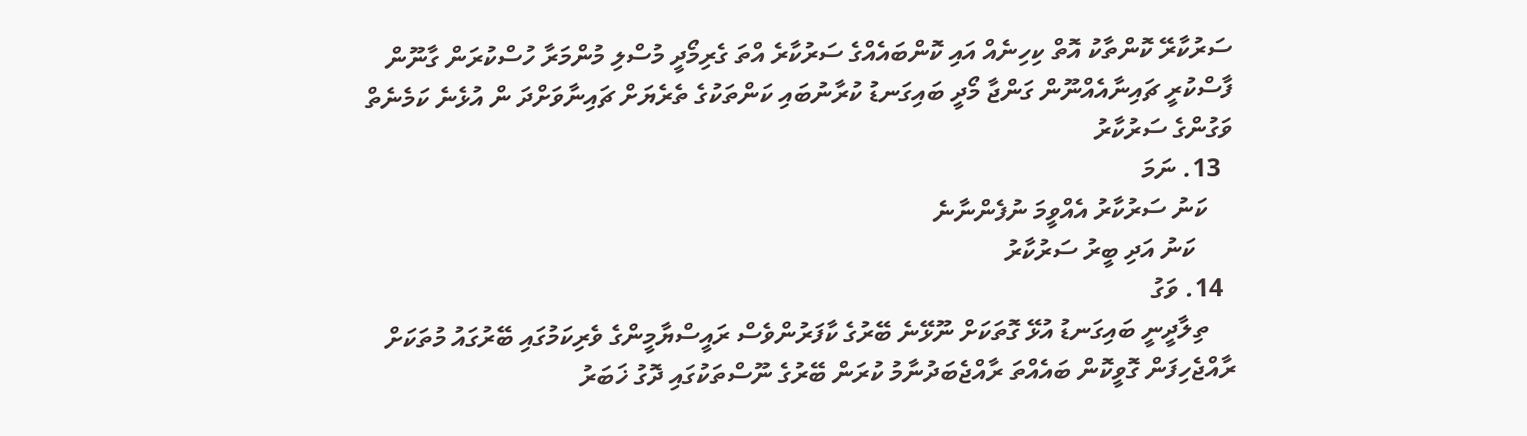ސަރުކާރޭ ކޮންތާކު އޮތް ކިހިނެއް އައި ކޮންބައެއްގެ ސަރުކާރެ އްތަ ގެރިމޯދީ މުސްލި މުންމަރާ ހުސްކުރަން ގާނޫން ފާސްކުރީ ޗައިނާއެއްނޫން ގަންޖާ މޯދީ ބައިގަނޑު ކުރާނުބައި ކަންތަކުގެ ތެރެޔަށް ޗައިނާވަށްދަ ން އުޅެނެ ކަމެނެތް ވަގުންގެ ސަރުކާރު
  13. ނަމަ
    ކަނު ސަރުކާރު އެއްވީމަ ނުފެންނާނެ
      ކަނު އަދި ބީރު ސަރުކާރު
  14. ވަގު
    ތިލާދީނީ ބައިގަނޑު އުޅޭ ގޮތަކަށް ނޫޅޭނެ ބޭރުގެ ކާފަރުންވެސް ރައީސްޔާމީންގެ ވެރިކަމުގައި ބޭރުގައު މުތަކަށް ރާއްޖެހިފަން ގޮވީކޮން ބައެއްތަ ރާއްޖެބަދުނާމު ކުރަން ބޭރުގެ ނޫސްތަކުގައި ދޮގު ޚަބަރު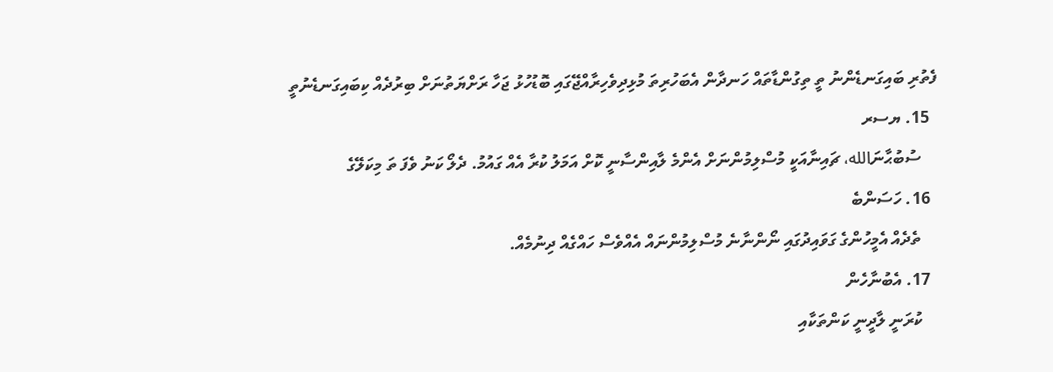ފެތުރި ބައިގަނޑެންނު ތީ ތިގުންޑާތައް ހަނދާން އެބަހުރިތަ މުޅިދިވެހިރާއްޖޭގައި ބޮޑުހުޅު ޖަހާ ރަށްޔަތުނަށް ބިރުދެއް ކިބައިގަނޑެނުތީ
  15. ޔސރ
    ސުބުޙާނަالله، ޗައިނާއަކީ މުސްލިމުންނަށް އެންމެ ލާއިންސާނީ ކޮށް އަމަލު ކުރާ އެއް ގައުމު. ދެލޯ ކަނު ވެފަ ތަ މިކަލޭގެ
  16. ހަސަންބެ
    ތެދެއް އެމީހުންގެ ގަވައިދުގައި ނޯންނާނެ މުސްލިމުންނައް އެއްވެސް ހައްގެއް ދިނުމެއް.
  17. އެބުނާހެން
    ކުރަނީ ލާދީނީ ކަންތަކާއި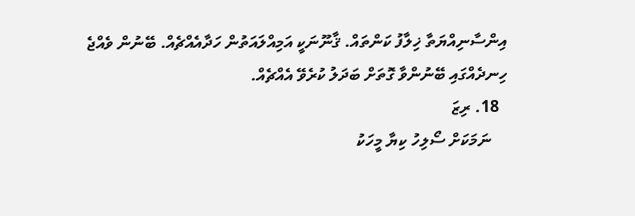އިންސާނިއްޔަތާ ޚިލާފު ކަންތައް. ޤާނޫނަކީ އަމިއްލައަތުން ހަދާއެއްޗެއް. ބޭނުން ވެއްޖެ ހިނދެއްގައި ބޭނުންވާ ގޮތަށް ބަދަލު ކުރެވޭ އެއްޗެއް.
  18. ރިޒަ
    ނަމަކަށް ސޯލިހު ކިޔާ މީހަކު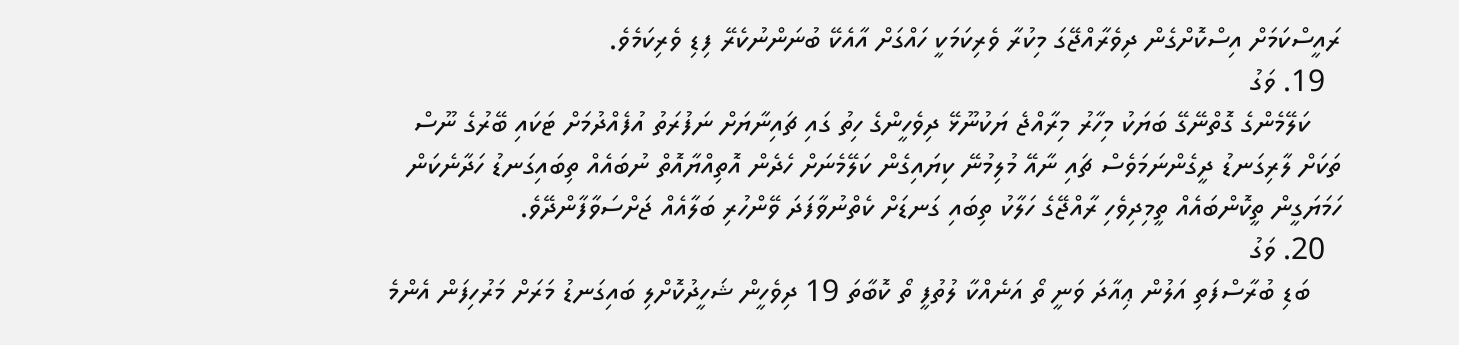ރައީސްކަމަށް އިސްކޮށްގެން ދިވެރާއްޖޭގަ މިކުރާ ވެރިކަމަކީ ހައްގަށް އާއެކޭ ބުނަންނުކެރޭ ފިޑި ވެރިކަމެވެ.
  19. ވަގު
    ކަލޭމެންގެ ގޮތްނޭގޭ ބަޔަކު މިހާރު މިރާއްޖެ ޔަކުނޫޅޭ ދިވެހީންގެ ހިތު ގައި ޗައިނާޔަށް ނަފުރަތު އުފެއްދުމަށް ޓަކައި ބޭރުގެ ނޫސް ތަކަށް ލާރިގަނޑު ދީގެންނަމަވެސް ޗައި ނާއޭ މުލިމުނޭ ކިޔައިގެން ކަލޭމެނަށް ހެދެން އޮތިއްޔާއޮތް ނުބައެއް ތިބައިގަނޑު ހަދާނެކަން ހަމަޔަގީން ތީކޮންބައެއް ތީމިދިވެހި ރާއްޖޭގެ ހަލާކު ތިބައި ގަނޑަށް ކެތްނުވާފަދަ ވޭންހުރި ބަލާއެއް ޖަށްސަވާފާންދޭވެ.
  20. ވަގު
    ބަޑި ބުރާސްފަތި އަލުން ޢިއާދަ ވަނީ ތޯ އަނެއްކާ ލުތުފީ ތޯ ކޮބާތަ 19 ދިވެހީން ޝަހީދުކޮށްލި ބައިގަނޑު މަރަށް މަރުހިފަން އެންމެ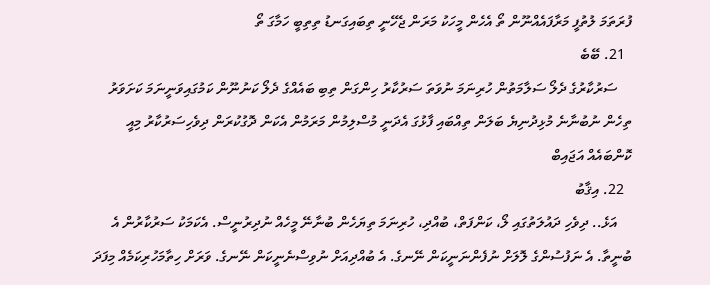ފުރަތަމަ ލުތުފީ މަރާފައެއްނޫން ތޯ އެހެން މީހަކު މަރަން ޖެހޭނީ ތިބައިގަނޑު ތިތިބީ ހަމާގަ ތޯ
  21. ބޭބެ
    ސަރުކާރުގެ ދެލޯ ސަލާމަތުން ހުރިނަމަ ނުވަތަ ސަރުކާރު ހިންގަން ތިބި ބައެއްގެ ދެލޯ ކަނުނޫން ކަމުގައިވަނީނަމަ ކަށަވަރު ތިހެން ނުބުނާނެ މުޅިދުނިޔެ ބަލަން ތިއްބައި ފާޅުގަ އެދަނީ މުސްލިމުން މަރަމުން އެކަން ދޮގުކުރަން ދިވެހިސަރުކާރު މިއީ ކޮންބައެއް އަޖައިބް
  22. އިޤާބު
    އަޅެ.. ދިވެހި ދައުލަތުގައި ލޯ، ކަންފަތް، ބުއްދި، ހުރިނަމަ ތިޔަހެން ބުނާނޭ މީހެއް ނުދިރުނީސް. އެކަމަކު ސަރުކާރުން އެ ބުނީތާ. އެ ނަފުސުންގެ ލޮލަށް ނުފެންނަނީކަން ނޭނގެ. އެ ބުއްދިއަށް ނުވިސްނެނީކަން ނޭނގެ. ވަރަށް ހިތާމަހުރިކަމެއް މިފަދަ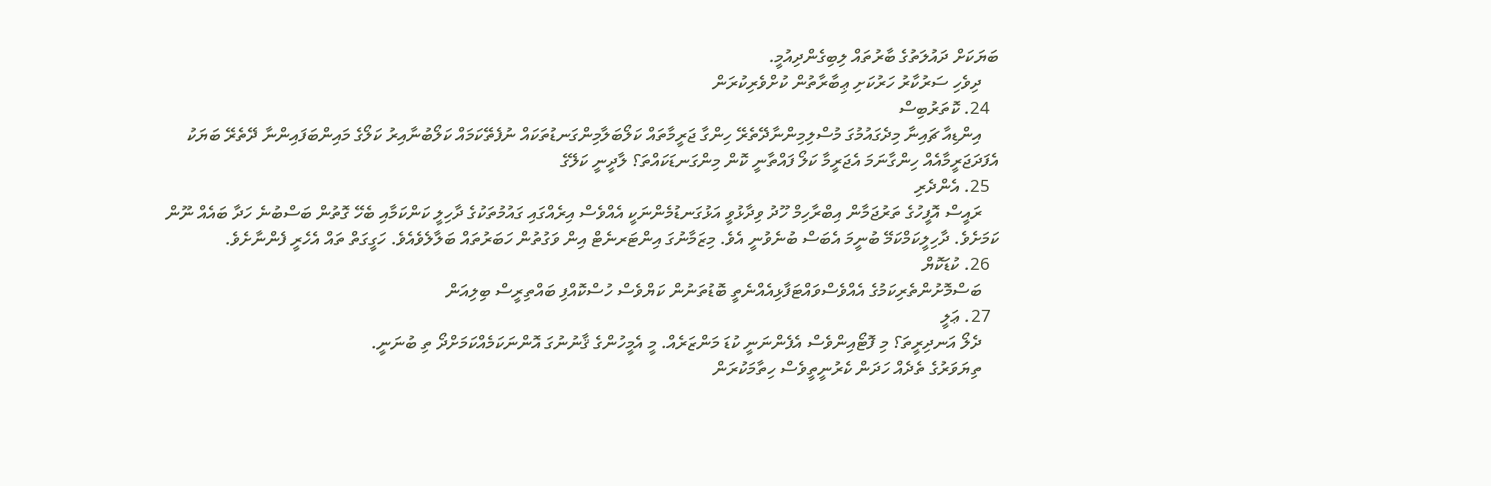ބަޔަކަށް ދައުލަތުގެ ބާރުތައް ލިބިގެންދިއުމީ.
    ދިވެހި ސަރުކާރު ހަރުކަށި ޢިބާރާތުން ކުށްވެރިކުރަން
  24. ކޮތަރުބިސް
    އިންޑިއާ ޗައިނާ މިދެގައުމުގަ މުސްލިމިންނާދޭތެރޭ ހިންގާ ޖަރީމާތައް ކަލޯބަލާމިންގަނޑުތަކައް ނުފެތޭކަމައް ކަލޯބުނާއިރު ކަލޯގެ މައިންބަފައިންނާ ދޭތެރޭ ބަޔަކު އެފަދަޖަރީމާއެއް ހިންގާނަމަ އެޖަރީމާ ކަލޯ ފައްތާނީ ކޮން މިންގަނޑަކައްތަ؟ ލާދީނީ ކަލޭގެ
  25. އެންދެރި
    ރައީސް އޮފީހުގެ ތަރުޖަމާން އިބްރާހިމް ހޫދު ވިދާޅުވީ އަޅުގަނޑުމެންނަކީ އެއްވެސް އިރެއްގައި ގައުމުތަކުގެ ދާހިލީ ކަންކަމާއި ބެހޭ ގޮތުން ބަސްބުނެ ހަދާ ބައެއް ނޫން ކަމަށެވެ. ދާހިލީކަމްކަމޭ ބުނީމަ އެބަސް ބުނެވުނީ އެވެ. މިޒަމާނުގަ އިންޓަރނެޓް އިން ވަގުތުން ހަބަރުތައް ބަލާލެވެއެވެ. ހަގީގަތް ތައް އެހެރީ ފެންނާށެވެ.
  26. ކުޑަކޮޔް
    ބަސްމޮށުންތެރިކަމުގެ އެއްވެސްވައްޓަފާޅިއެއްނެތީ ބޮޑުތަނުން ކަޔްވެސް ހުސްކޮއްފި ބައްތިރީސް ބިލިއަން
  27. ޢަލީ
    ދެލޯ އަނދިރީތަ؟ މި ފޮޓޯއިންވެސް އެފެންނަނީ ކުޑަ މަންޒަރެއް. މީ އެމީހުންގެ ޤާނުނުގަ އޮންނަކަމެއްކަމަށްދޯ ތި ބުނަނީ.
    ތިޔަވަރުގެ ތެދެއް ހަދަން ކެރުނީތީވެސް ހިތާމަކުރަން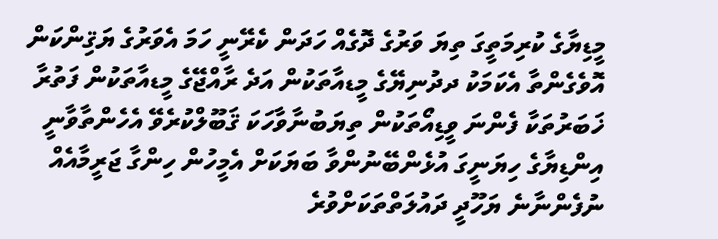މީޑިޔާގެ ކުރިމަތީގަ ތިޔަ ވަރުގެ ދޮގެއް ހަދަން ކެރޭނީ ހަމަ އެވަރުގެ ޔަޤިންކަން އޮވެގެންތާ އެކަމަކު ދދުނިޔޭގެ މީޑއާތަކުން އަދެ ރާއްޖޭގެ މީޑއާތަކުން ފަތުރާ ޚަބަރުތަކާ ފެންނަ ވީޑިއޯތަކުން ތިޔަބުނާވާހަކަ ޤަބޫލްކުރެވޭ އެހެންތާވާނީ އިންޑިޔާގެ ހިޔަނީގަ އުޅެންބޭނުންވާ ބަޔަކަށް އެމީހުން ހިންގާ ޖަރީމާއެއް ނުފެންނާނެ ޔަހޫދީ ދައުލަތްތަކަށްވުރެ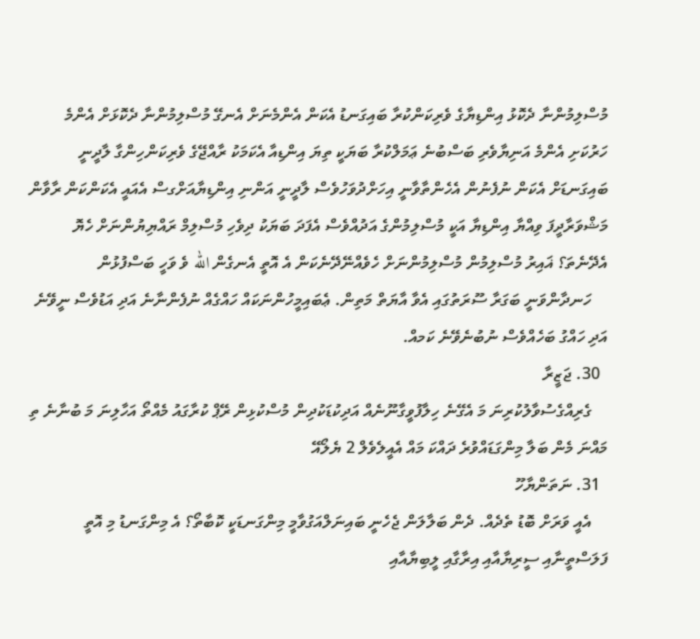މުސްލިމުންނާ ދެކޮޅު އިންޑިޔާގެ ވެރިކަންކުރާ ބައިގަނޑު އެކަން އެންމެނަށް އެނގޭ މުސްލިމުންނާ ދެކޮޅަށް އެންމެ ހަރުކަށި އެންމެ އަނިޔާވެރި ބަސްބުނެ ޢަމަލްކުރާ ބަޔަކީ ތިޔަ އިންޑިއާ އެކަމަކު ރާއްޖޭގެ ވެރިކަންހިންގާ ލާދީނީ ބައިގަނޑަށް އެކަން ނުފެނުން އެހެންތާވާނީ އިހަށްދުވަހުވެސް ލާދީނީ އަންނި އިންޑިޔާއަށްގސް އެއައީ އެކަންކަން ރާވާން މަޝްވަރާދީފަ ވިއްޔާ އިންޑިޔާ އަކީ މުސްލިމުންގެ އަދުއްވެސް އެފަދަ ބަޔަކު ދިވެހި މުސްލިމް ރައްޔިޔުންނަށް ހެޔޮ އެދޭނެތަ؟ ޣައިރު މުސްލިމުން މުސްލިމުންނަށް ހެވެއްނޭދޭނެކަން އެ އޮތީ އެނގެން الله ވެ ވަހީ ބަސްފުޅުން
    ހަނދާންވަނީ ބަގަރާ ސޫރަތުގައި އެވާ އާޔަތް މަތިން. ޢެބައިމީހުންނަކައް ހައްގެއް ނުފެންނާނެ އަދި އަޑުވެސް ނީވޭނެ އަދި ހައްގު ބަހެއްވެސް ނުބުނެވޭނެ ކަމއް.
  30. ޖަޒީރާ
    ގެރިއްގެސުވާލުކުރިނަ މަ އެގޭނެ ހިލާފުވީގާނޫނެއް އަދިކުޑަކުދިން މުސްކުޅިން ރޭޕް ކުރާގައު މެއްތޯ އަހާލިނަ މަ ބުނާނެ ތި މައްނަ މެން ބަލާ މިންގަޑައްވުރެ ދައްކަ މައް އެއީލެވެލް 2 ޔެލޯއޭ
  31. ނަތަންޔާހޫ
    އެއީ ވަރަށް ބޮޑު ތެދެއް. ދެން ބަލާލަން ޖެހެނީ ބައިނަލްއަގުވާމީ މިންގަނޑަކީ ކޮބާތޯ؟ އެ މިންގަނޑު މި އޮތީ ފަލަސްތީނާއި ސީރިޔާއާއި އިރާގާއި ލީބިޔާއާއި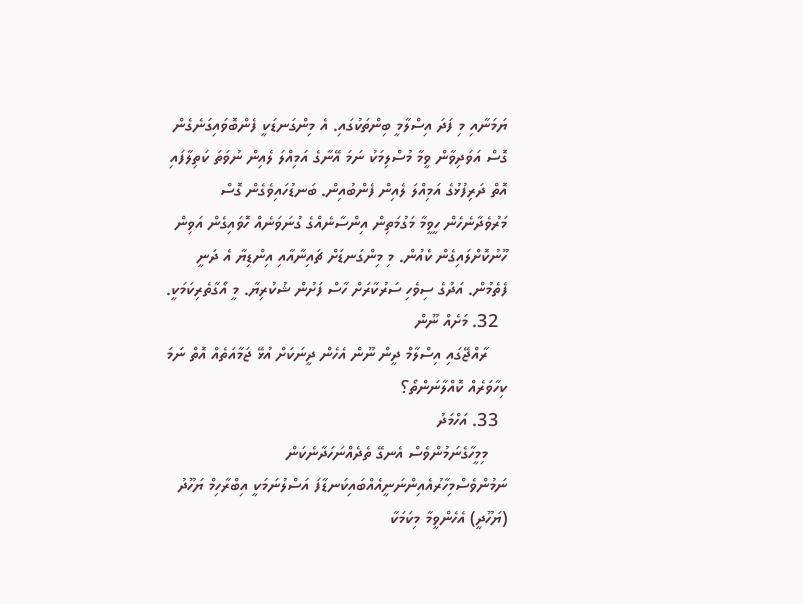ޔަމަނާއި މި ފަދަ އިސްލާމީ ބިންތަކުގައި. އެ މިންގަނޑަކީ ފެންބޮވައިގަނެގެން ގޮސް އަވަދިވާން ވީމާ މުސްލިމަކު ނަމަ އޭނާގެ އަމިއްލަ ލެއިން ނުވަތަ ކަތިލާފައި އޮތް ދަރިފުޅުގެ އަމިއްލަ ލެއިން ފެންބުއިން. ބަނޑުހައިވެގެން ގޮސް މަރުވެދާނެހެން ހީވީމާ މަގުމަތިން އިންސާނެއްގެ ގުނަވަނެއް ހޮވައިގެން އަވިން ހޫނުކޮށްލައިގެން ކެއުން. މި މިންގަނޑަށް ޗައިނާއާއި އިންޑިޔާ އެ ދަނީ ފެތެމުން. އަދުގެ ސިވެހި ސަރުކާރަށް ހާސް ފަށުން ޝުކުރިޔާ. މީ އޯގާތެރިކަމަކީ.
  32. މަށެއް ނޫން
    ރާއްޖޭގައި އިސްލާމް ދީން ނޫން އެހެން ދީނަކަށް އުޅޭ ޖަމާއަތެއް އޮތް ނަމަ ކިހާވަރެއް ކޮއްލާނަންތޯ؟
  33. އަހްމަދު
    މިމީހާގެނަމުންވެސް އެނގޭ ތެދެއްނަހަދާނެކަން ނަމުންވެސްމިހާރުއެއިންނަނީއެއްބައިކަނޑާފަ އަސްލުނަމަކީ އިބްރާހިމް ޔަހޫދު (ޔަހޫދީ) އެހެންވީމާ މިކަމަކާ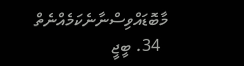މާބޮޑައްވިސްނާނެކަމެއްނެތް
  34. ބީޖީ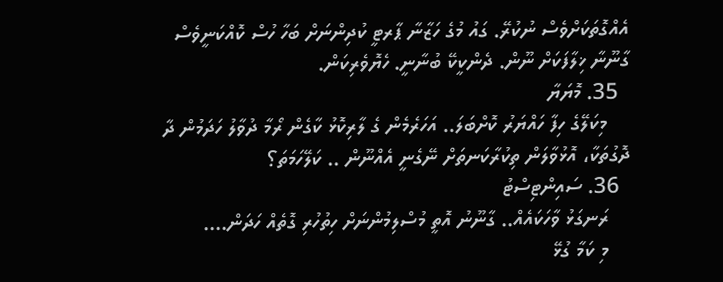އެއްގޮތަކަށްވެސް ނުކުރޭ. ގައު މުގެ ހަޒާނާ ޕާރޓީ ކުދިންނަށް ބަހާ ހުސް ކޮއްކަނީވެސް ގާނޫނާ ޚިލާފަކަށް ނޫން. ދެންކީކޭ ބުނާނީ. ހެޔޮވެރިކަން.
  35. މޮޔަޔާ
    މިކަލޭގެ ހިފާ ހައްޔަރު ކޮށްބަލަ.. އަހަރެމެން ގެ ލާރިކޮޅު ކާގެން ރޯމާ ދުވާލު ހަދަމުން ދާ ދޮގުތަކާ، އޮޅުވާލަން ތިކުރާކަނތަށް ނޭގެނީ އެއްނޫން .. ކަލޭހަމަތަ؟
  36. ސައިންޓިސްޓު
    ރަނގަޅު ވާހަކައެއް.. ގާނޫނު އޮތީ މުސްލިމުންނަށް ހިތުހުރި ގޮތެއް ހަދަން....
    މި ކަމާ ގުޅޭ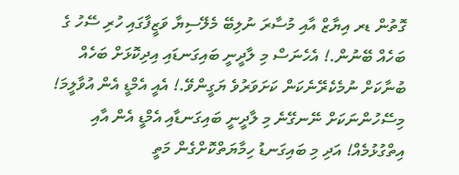ގޮތުން ޑރ އިޔާޒް އާއި މުސާރަ ނުލިބޭ މެލޭސިޔާ ވަޒީފާގައި ހުރި ސޭހު ގެ ބަހެއް ބޭނުން.! އެހެނަސް މި ލާދީނީ ބައިގަނޑައި އިދިކޮޅަށް ބަހެއް ބުނާކަށް ނުމެކެރޭނެކަން ކަށަވަރުވެ ޔަގީންވޭ.! އެއީ އެމްޑީ އެން އުވާލީމަ! މިސޭހުންނަކަށް ނޭނގޭނެ މި ލާދީނީ ބައިގަނޑާއި އެމްޑީ އެން އާއި އިތްގުޅުމެއް! އަދި މި ބައިގަނޑު ހިމާޔަތްކޮށްގެން މަތީ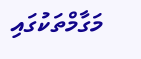މަގާމްތަކުގައި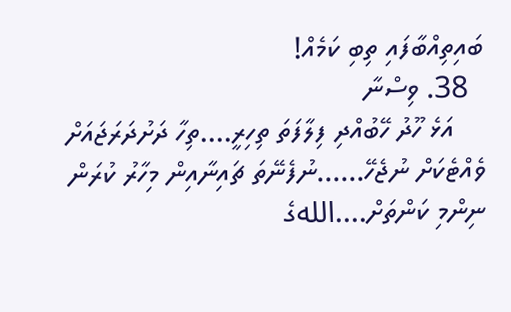ބައިތިއްބާފައި ތިބި ކަމެއް!
  38. ވިސްނާ
    އަޅެ ހޫދު ހޭބުއްދި ފިލާފަތަ ތިހިރީ....ތިހާ ދަށުދަރަޖައަށް ވެއްޓެކަށް ނުޖެހޭ......ނުފެނޭތަ ޗައިނާއިން މިހާރު ކުރަން ނިންމި ކަންތަށް....اللهގެ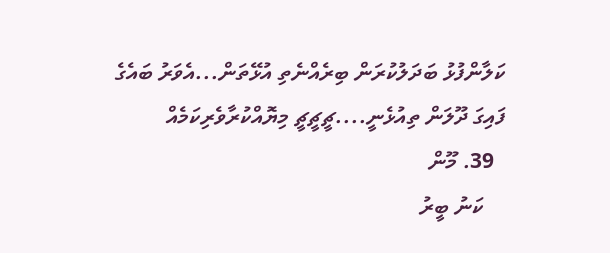ކަލާންފުޅު ބަދަލުކުރަން ބިރެއްނެތި އުޅޭތަން...އެވަރު ބައެގެ ފައިގަ ދޫލަން ތިއުޅެނީ....ޗީޗީޗީ މިޔޮއްކުރާވެރިކަމެއް
  39. މޫން
    ކަނު ބީރު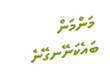މަންމަން ބައެކަނޭނގޭނެ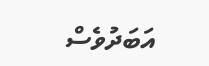އަބަދުވެސް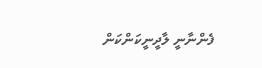ފެންނާނީ ލާދީނީކަންކަން